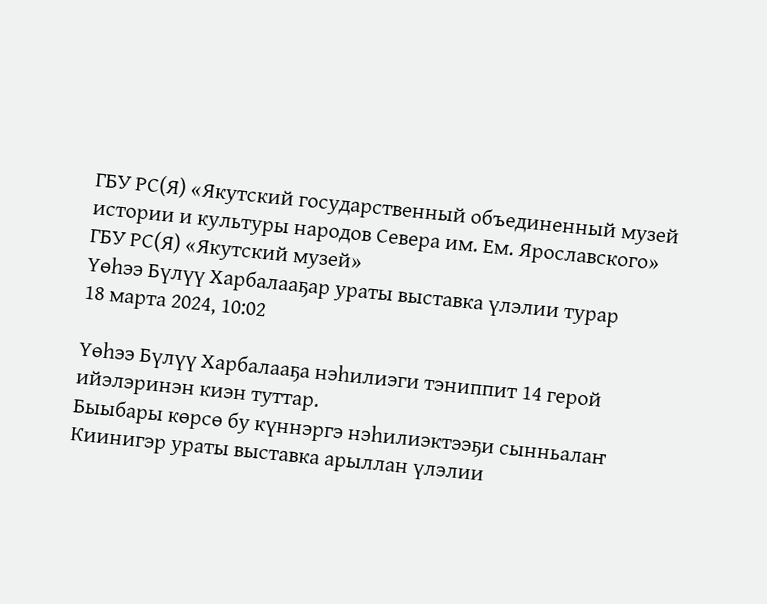ГБУ РС(Я) «Якутский государственный объединенный музей
истории и культуры народов Севера им. Ем. Ярославского»
ГБУ РС(Я) «Якутский музей»
Үөһээ Бүлүү Харбалааҕар ураты выставка үлэлии турар
18 марта 2024, 10:02

Үөһээ Бүлүү Харбалааҕа нэһилиэги тэниппит 14 герой ийэлэринэн киэн туттар.
Быыбары көрсө бу күннэргэ нэһилиэктээҕи сынньалаҥ Киинигэр ураты выставка арыллан үлэлии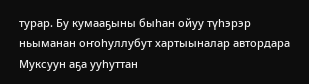турар. Бу кумааҕыны быһан ойуу түһэрэр ньыманан оҥоһуллубут хартыыналар автордара Муксуун аҕа ууһуттан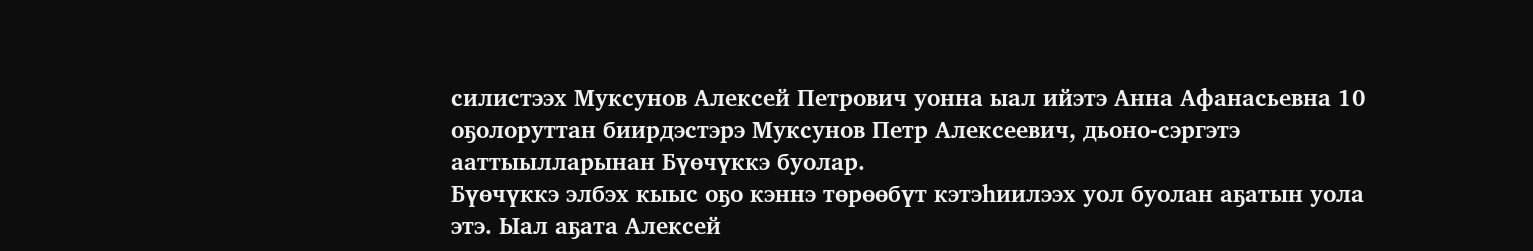силистээх Муксунов Алексей Петрович уонна ыал ийэтэ Анна Афанасьевна 10 оҕолоруттан биирдэстэрэ Муксунов Петр Алексеевич, дьоно-сэргэтэ ааттыылларынан Бүөчүккэ буолар.
Бүөчүккэ элбэх кыыс оҕо кэннэ төрөөбүт кэтэһиилээх уол буолан аҕатын уола этэ. Ыал аҕата Алексей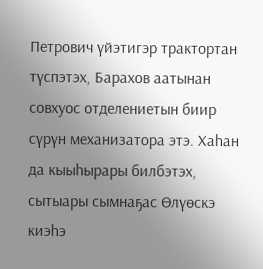Петрович үйэтигэр трактортан түспэтэх, Барахов аатынан совхуос отделениетын биир сүрүн механизатора этэ. Хаһан да кыыһырары билбэтэх, сытыары сымнаҕас Өлүөскэ киэһэ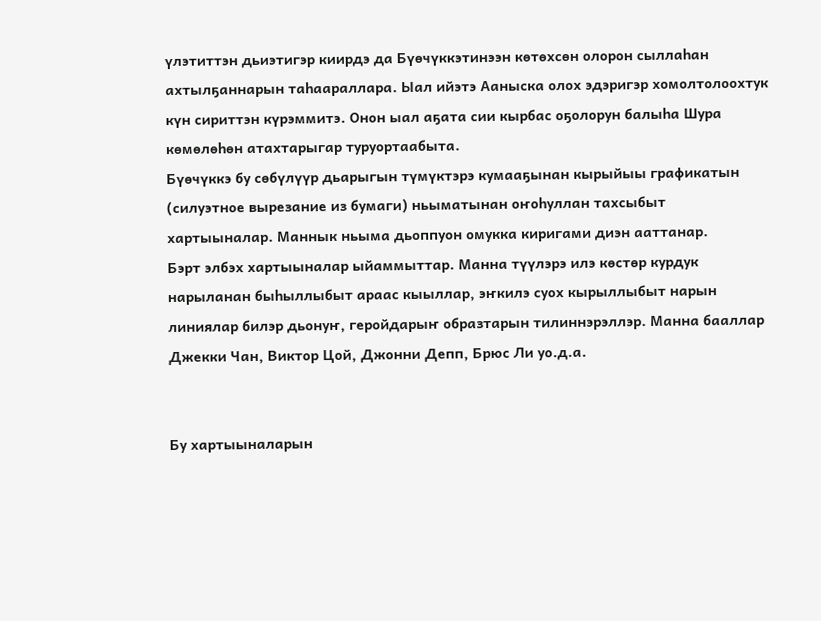үлэтиттэн дьиэтигэр киирдэ да Бүөчүккэтинээн көтөхсөн олорон сыллаһан ахтылҕаннарын таһаараллара. Ыал ийэтэ Ааныска олох эдэригэр хомолтолоохтук күн сириттэн күрэммитэ. Онон ыал аҕата сии кырбас оҕолорун балыһа Шура көмөлөһөн атахтарыгар туруортаабыта.
Бүөчүккэ бу сөбүлүүр дьарыгын түмүктэрэ кумааҕынан кырыйыы графикатын (силуэтное вырезание из бумаги) ньыматынан оҥоһуллан тахсыбыт хартыыналар. Маннык ньыма дьоппуон омукка киригами диэн ааттанар.
Бэрт элбэх хартыыналар ыйаммыттар. Манна түүлэрэ илэ көстөр курдук нарыланан быһыллыбыт араас кыыллар, эҥкилэ суох кырыллыбыт нарын линиялар билэр дьонуҥ, геройдарыҥ образтарын тилиннэрэллэр. Манна бааллар Джекки Чан, Виктор Цой, Джонни Депп, Брюс Ли уо.д.а.


Бу хартыыналарын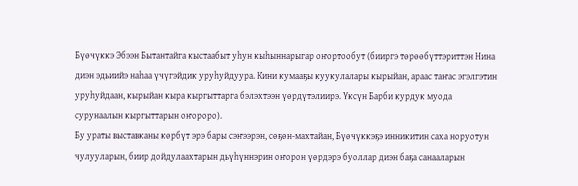Бүөчүккэ Эбээн Бытантайга кыстаабыт уһун кыһыннарыгар оҥортообут (бииргэ төрөөбүттэриттэн Нина диэн эдьиийэ наһаа үчүгэйдик уруһуйдуура. Кини кумааҕы куукулалары кырыйан, араас таҥас эгэлгэтин уруһуйдаан, кырыйан кыра кыргыттарга бэлэхтээн үөрдүтэлиирэ. Үксүн Барби курдук муода сурунаалын кыргыттарын оҥороро).
Бу ураты выставканы көрбүт эрэ бары сэҥээрэн, сөҕөн-махтайан, Бүөчүккэҕэ инникитин саха норуотун чулууларын, биир дойдулаахтарын дьүһүннэрин оҥорон үөрдэрэ буоллар диэн баҕа санааларын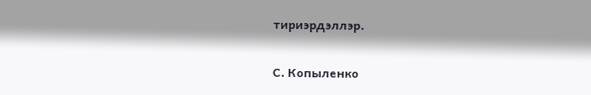тириэрдэллэр.

С. Копыленко